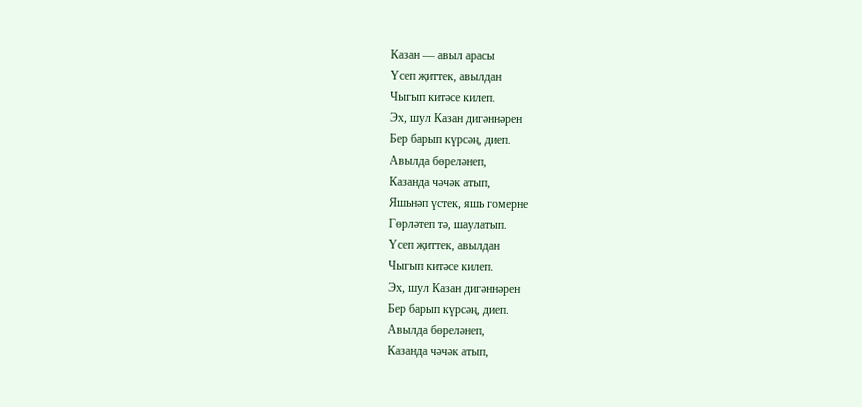Казан — авыл арасы
Үсеп җиттек, авылдан
Чыгып китәсе килеп.
Эх, шул Казан дигәннәрен
Бер барып күрсәң, диеп.
Авылда бөреләнеп,
Казанда чәчәк атып,
Яшьнәп үстек, яшь гомерне
Гөрләтеп тә, шаулатып.
Үсеп җиттек, авылдан
Чыгып китәсе килеп.
Эх, шул Казан дигәннәрен
Бер барып күрсәң, диеп.
Авылда бөреләнеп,
Казанда чәчәк атып,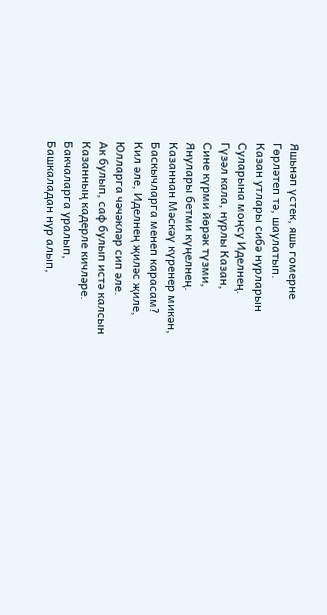Яшьнәп үстек, яшь гомерне
Гөрләтеп тә, шаулатып.
Казан утлары сибә нурларын
Суларына моңсу Иделнең.
Гүзәл кала, нурлы Казан,
Сине күрми йөрәк түзми,
Янулары бетми күңелнең.
Казаннан Мәскәү күренер микән,
Баскычларга менеп карасам?
Кил әле, Иделнең җиләс җиле,
Юлларга чәчәкләр сип әле.
Ак булып, саф булып истә калсын
Казанның кадерле кичләре.
Бакчаларга уралып,
Башкаладан нур алып,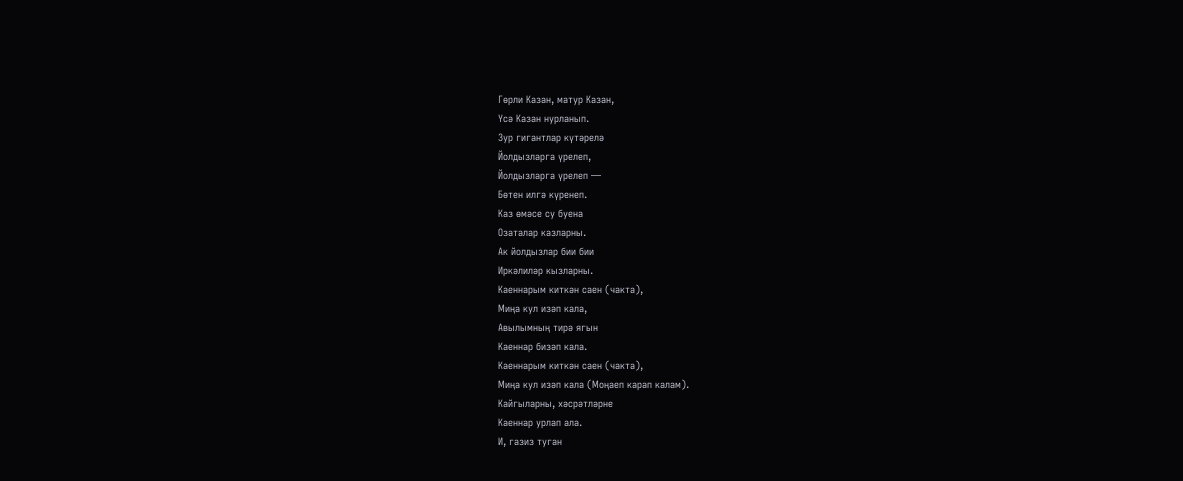Гөрли Казан, матур Казан,
Үсә Казан нурланып.
Зур гигантлар күтәрелә
Йолдызларга үрелеп,
Йолдызларга үрелеп —
Бөтен илгә күренеп.
Каз өмәсе су буена
Озаталар казларны.
Ак йолдызлар бии бии
Иркәлиләр кызларны.
Каеннарым киткән саен (чакта),
Миңа кул изәп кала,
Авылымның тирә ягын
Каеннар бизәп кала.
Каеннарым киткән саен (чакта),
Миңа кул изәп кала (Моңаеп карап калам).
Кайгыларны, хәсрәтләрне
Каеннар урлап ала.
И, газиз туган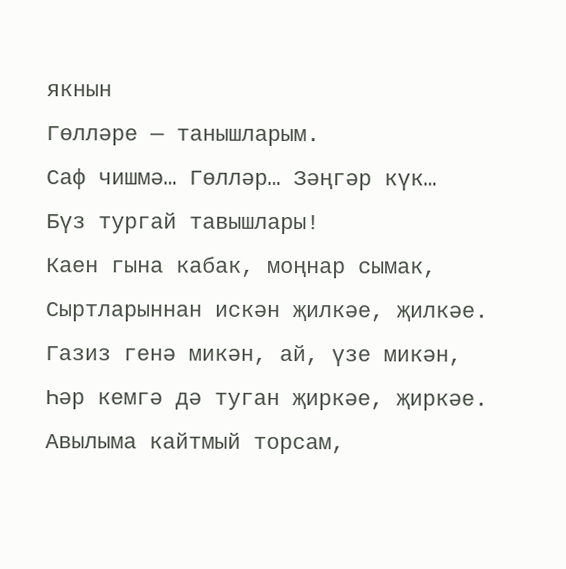якнын
Гөлләре — танышларым.
Саф чишмә… Гөлләр… Зәңгәр күк…
Бүз тургай тавышлары!
Каен гына кабак, моңнар сымак,
Сыртларыннан искән җилкәе, җилкәе.
Газиз генә микән, ай, үзе микән,
Һәр кемгә дә туган җиркәе, җиркәе.
Авылыма кайтмый торсам,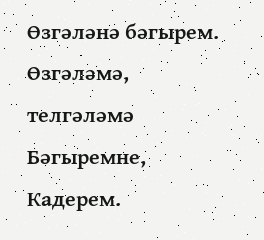Өзгәләнә бәгырем.
Өзгәләмә, телгәләмә
Бәгыремне, Кадерем.